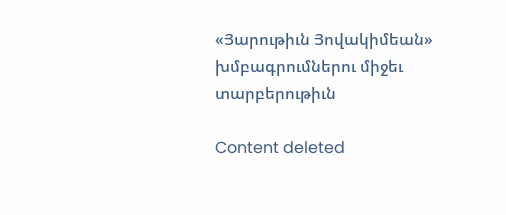«Յարութիւն Յովակիմեան» խմբագրումներու միջեւ տարբերութիւն

Content deleted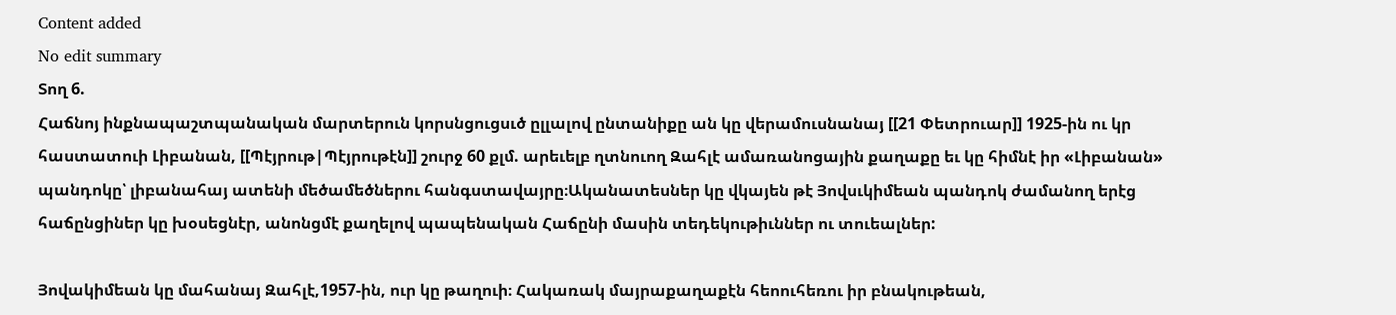Content added
No edit summary
Տող 6.
Հաճնոյ ինքնապաշտպանական մարտերուն կորսնցուցսւծ ըլլալով ընտանիքը ան կը վերամուսնանայ [[21 Փետրուար]] 1925-ին ու կր հաստատուի Լիբանան, [[Պէյրութ|Պէյրութէն]] շուրջ 60 քլմ. արեւելբ ղտնուող Զահլէ ամառանոցային քաղաքը եւ կը հիմնէ իր «Լիբանան» պանդոկը՝ լիբանահայ ատենի մեծամեծներու հանգստավայրը։Ականատեսներ կը վկայեն թէ Յովսւկիմեան պանդոկ ժամանող երէց հաճընցիներ կը խօսեցնէր, անոնցմէ քաղելով պապենական Հաճընի մասին տեդեկութիւններ ու տուեալներ:

Յովակիմեան կը մահանայ Զահլէ,1957-ին, ուր կը թաղուի։ Հակառակ մայրաքաղաքէն հեոուհեռու իր բնակութեան,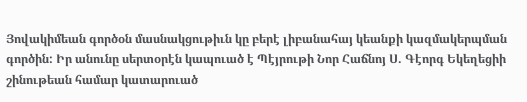Յովակիմեան գործօն մասնակցութիւն կը բերէ լիբանահայ կեանքի կազմակերպման գործին: Իր անունը սերտօրէն կապուած է Պէյրութի Նոր Հաճնոյ Ս. Գէորգ Եկեղեցիի շինութեան համար կատարուած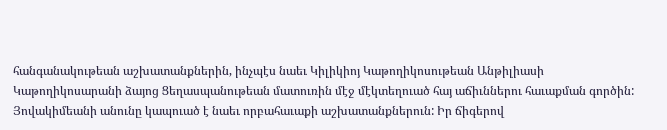հանգանակութեան աշխատանքներին, ինչպէս նաեւ Կիլիկիոյ Կաթողիկոսութեան Անթիլիասի Կաթողիկոսարանի ձայոց Ցեղասպանութեան մատուռին մէջ մէկտեղուած հայ աճիւններու հաւաքման գործին: Յովակիմեանի անունը կապուած է նաեւ որբահաւաքի աշխատանքներուն: Իր ճիգերով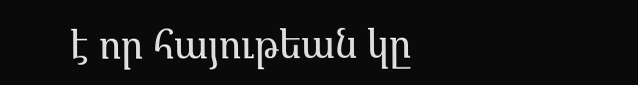է որ հայութեան կը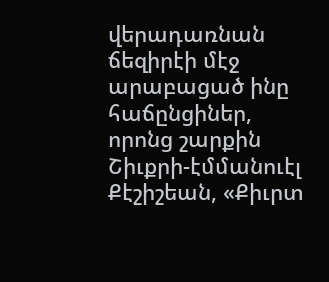վերադառնան ճեզիրէի մէջ արաբացած ինը հաճընցիներ, որոնց շարքին Շիւքրի-էմմանուէլ Քէշիշեան, «Քիւրտ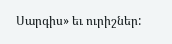Սարգիս» եւ ուրիշներ: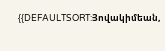{{DEFAULTSORT:Յովակիմեան,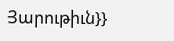Յարութիւն}}